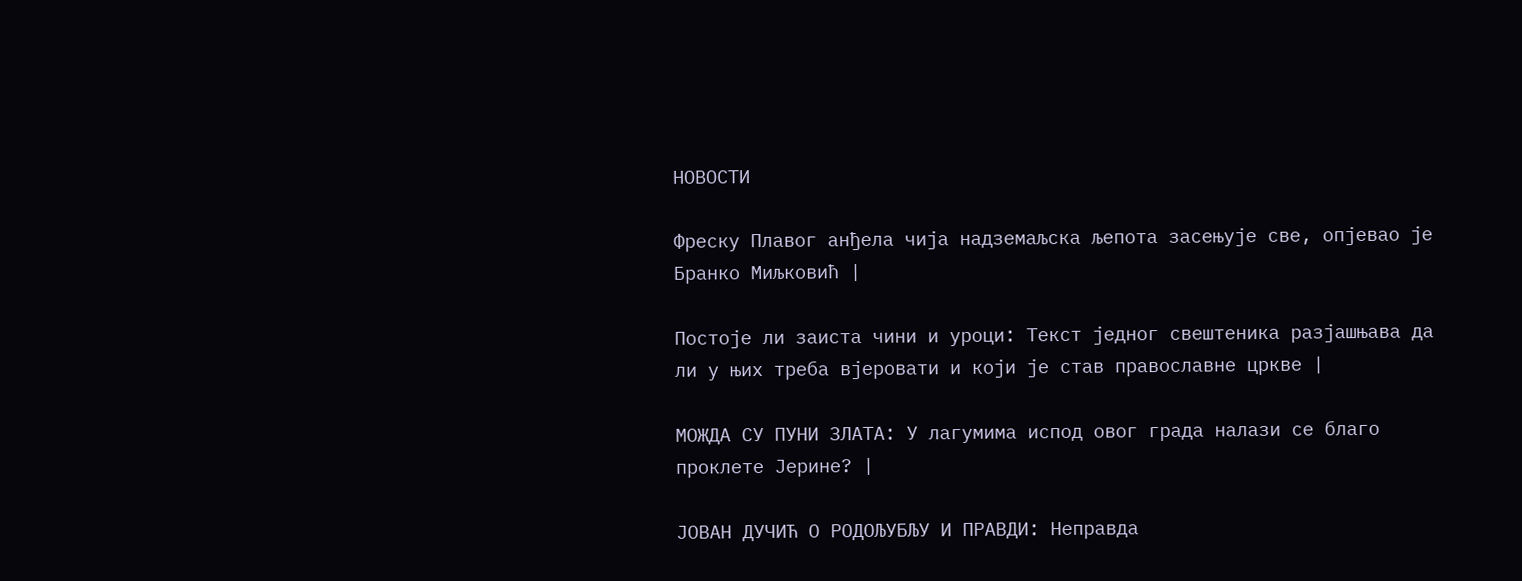НОВОСТИ

Фреску Плавог анђела чија надземаљска љепота засењује све, опјевао је Бранко Миљковић |

Постоје ли заиста чини и уроци: Текст једног свештеника разјашњава да ли у њих треба вјеровати и који је став православне цркве |

МОЖДА СУ ПУНИ ЗЛАТА: У лагумима испод овог града налази се благо проклете Јерине? |

ЈОВАН ДУЧИЋ О РОДОЉУБЉУ И ПРАВДИ: Неправда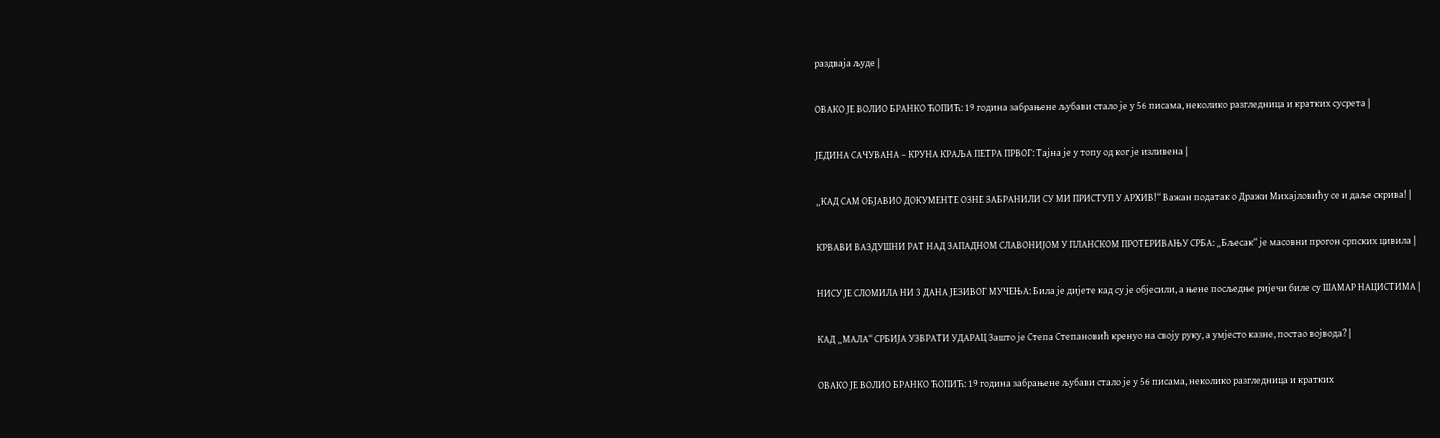раздваја људе |

ОВАКО ЈЕ ВОЛИО БРАНКО ЋОПИЋ: 19 година забрањене љубави стало је у 56 писама, неколико разгледница и кратких сусрета |

ЈЕДИНА САЧУВАНА – КРУНА КРАЉА ПЕТРА ПРВОГ: Тајна је у топу од ког је изливена |

„КАД САМ ОБЈАВИО ДОКУМЕНТЕ ОЗНЕ ЗАБРАНИЛИ СУ МИ ПРИСТУП У АРХИВ!“ Важан податак о Дражи Михајловићу се и даље скрива! |

КРВАВИ ВАЗДУШНИ РАТ НАД ЗАПАДНОМ СЛАВОНИЈОМ У ПЛАНСКОМ ПРОТЕРИВАЊУ СРБА: „Бљесак“ је масовни прогон српских цивила |

НИСУ ЈЕ СЛОМИЛА НИ 3 ДАНА ЈЕЗИВОГ МУЧЕЊА: Била је дијете кад су је објесили, а њене посљедње ријечи биле су ШАМАР НАЦИСТИМА |

КАД „МАЛА“ СРБИЈА УЗВРАТИ УДАРАЦ Зашто је Степа Степановић кренуо на своју руку, а умјесто казне, постао војвода? |

ОВАКО ЈЕ ВОЛИО БРАНКО ЋОПИЋ: 19 година забрањене љубави стало је у 56 писама, неколико разгледница и кратких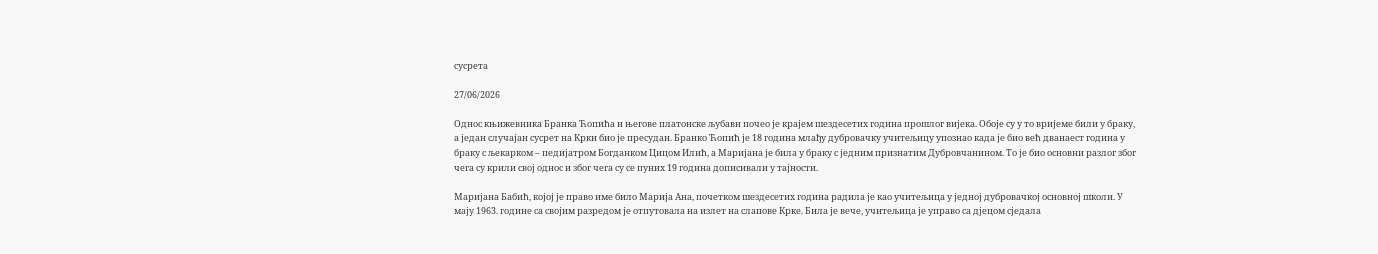сусрета

27/06/2026

Однос књижевника Бранка Ћопића и његове платонске љубави почео је крајем шездесетих година прошлог виjека. Обоје су у то вријеме били у браку, а један случајан сусрет на Крки био је пресудан. Бранко Ћопић је 18 година млађу дубровачку учитељицу упознао када је био већ дванаест година у браку с љекарком – педијатром Богданком Цицом Илић, а Маријана је била у браку с једним признатим Дубровчанином. То је био основни разлог због чега су крили свој однос и због чега су се пуних 19 година дописивали у тајности.

Маријана Бабић, којој је право име било Марија Ана, почетком шездесетих година радила је као учитељица у једној дубровачкој основној школи. У мају 1963. године са својим разредом је отпутовала на излет на слапове Крке. Била је вече, учитељица је управо са дјецом сједала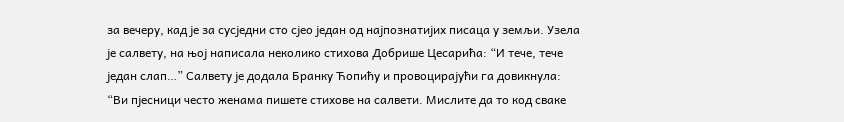за вечеру, кад је за сусједни сто сјео један од најпознатијих писаца у земљи. Узела је салвету, на њој написала неколико стихова Добрише Цесарића: “И тече, тече један слап…” Салвету је додала Бранку Ћопићу и провоцирајући га довикнула: “Ви пјесници често женама пишете стихове на салвети. Мислите да то код сваке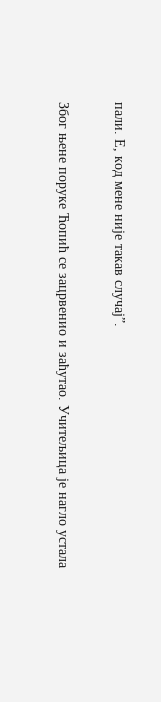пали. Е, код мене није такав случај”.

Због њене поруке Ћопић се зацрвенио и заћутао. Учитељица је нагло устала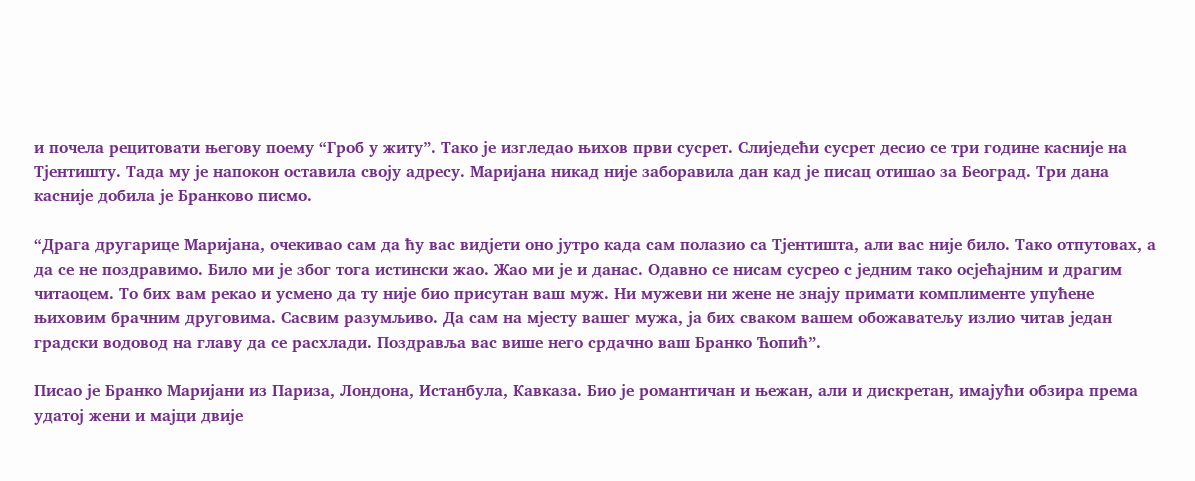и почела рецитовати његову поему “Гроб у житу”. Тако је изгледао њихов први сусрет. Слиједећи сусрет десио се три године касније на Тјентишту. Тада му је напокон оставила своју адресу. Маријана никад није заборавила дан кад је писац отишао за Београд. Три дана касније добила је Бранково писмо.

“Драга другарице Маријана, очекивао сам да ћу вас видјети оно јутро када сам полазио са Тјентишта, али вас није било. Тако отпутовах, а да се не поздравимо. Било ми је због тога истински жао. Жао ми је и данас. Одавно се нисам сусрео с једним тако осјећајним и драгим читаоцем. То бих вам рекао и усмено да ту није био присутан ваш муж. Ни мужеви ни жене не знају примати комплименте упућене њиховим брачним друговима. Сасвим разумљиво. Да сам на мјесту вашег мужа, ја бих сваком вашем обожаватељу излио читав један градски водовод на главу да се расхлади. Поздравља вас више него срдачно ваш Бранко Ћопић”.

Писао је Бранко Маријани из Париза, Лондона, Истанбула, Кавказа. Био је романтичан и њежан, али и дискретан, имајући обзира према удатој жени и мајци двије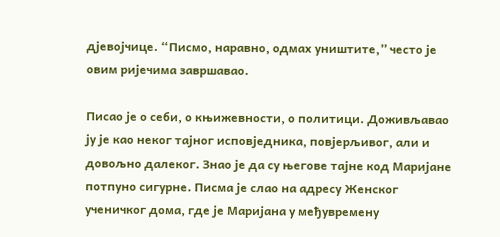дјевојчице. “Писмо, наравно, одмах уништите,” често је овим ријечима завршавао.

Писао је о себи, о књижевности, о политици. Доживљавао ју је као неког тајног исповједника, повјерљивог, али и довољно далеког. Знао је да су његове тајне код Маријане потпуно сигурне. Писма је слао на адресу Женског ученичког дома, где је Маријана у међувремену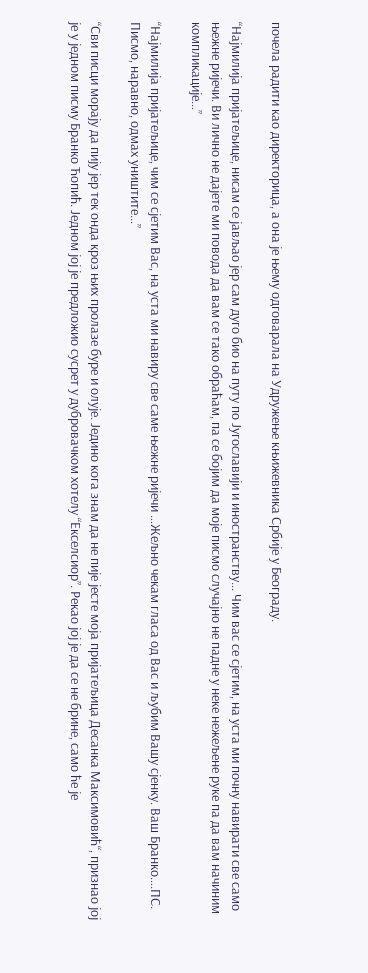почела радити као директорица, а она је њему одговарала на Удружење књижевника Србије у Београду.

“Најмилија пријатељице, нисам се јављао јер сам дуго био на путу по Југославији и иностранству… Чим вас се сјетим, на уста ми почну навирати све само њежне ријечи. Ви лично не дајете ми повода да вам се тако обраћам, па се бојим да моје писмо случајно не падне у неке нежељене руке па да вам начиним компликације…”

“Најмилија пријатељице, чим се сјетим Вас, на уста ми навиру све саме њежне ријечи …Жељно чекам гласа од Вас и љубим Вашу сјенку. Ваш Бранко….ПС. Писмо, наравно, одмах уништите…”

“Сви писци морају да пију јер тек онда кроз њих пролазе буре и олује. Једино кога знам да не пије јесте моја пријатељица Десанка Максимовић“, признао јој је у једном писму Бранко Ћопић. Једном јој је предложио сусрет у дубровачком хотелу “Екселсиор”. Рекао јој је да се не брине, само ће је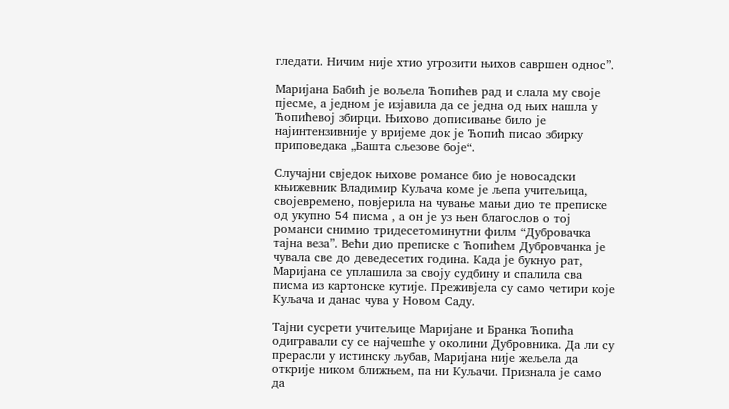гледати. Ничим није хтио угрозити њихов савршен однос”.

Маријана Бабић је вољела Ћопићев рад и слала му своје пјесме, а једном је изјавила да се једна од њих нашла у Ћопићевој збирци. Њихово дописивање било је најинтензивније у вријеме док је Ћопић писао збирку приповедака „Башта сљезове боје“.

Случајни свједок њихове романсе био је новосадски књижевник Владимир Куљача коме је љепа учитељица, својевремено, повјерила на чување мањи дио те преписке од укупно 54 писма , а он је уз њен благослов о тој романси снимио тридесетоминутни филм “Дубровачка тајна веза”. Већи дио преписке с Ћопићем Дубровчанка је чувала све до деведесетих година. Када је букнуо рат, Маријана се уплашила за своју судбину и спалила сва писма из картонске кутије. Преживјела су само четири које Куљача и данас чува у Новом Саду.

Тајни сусрети учитељице Маријане и Бранка Ћопића одигравали су се најчешће у околини Дубровника. Да ли су прерасли у истинску љубав, Маријана није жељела да открије ником ближњем, па ни Куљачи. Признала је само да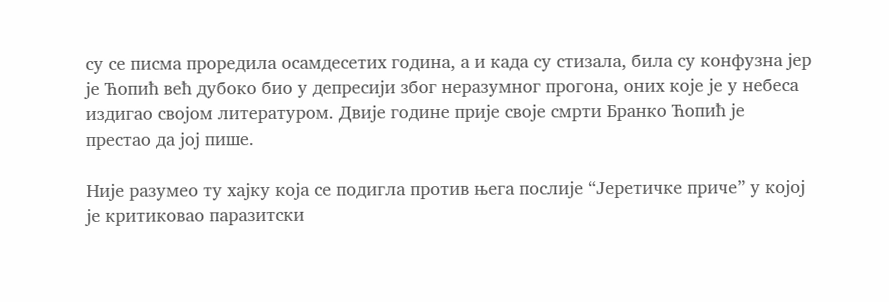су се писма проредила осамдесетих година, а и када су стизала, била су конфузна јер је Ћопић већ дубоко био у депресији због неразумног прогона, оних које је у небеса издигао својом литературом. Двије године прије своје смрти Бранко Ћопић је престао да јој пише.

Није разумео ту хајку која се подигла против њега послије “Јеретичке приче” у којој је критиковао паразитски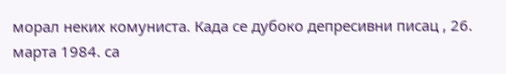морал неких комуниста. Када се дубоко депресивни писац , 26. марта 1984. са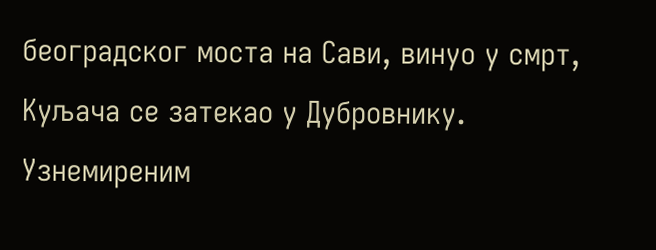београдског моста на Сави, винуо у смрт, Куљача се затекао у Дубровнику. Узнемиреним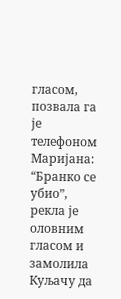гласом, позвала га је телефоном Маријана: “Бранко се убио”, рекла је оловним гласом и замолила Куљачу да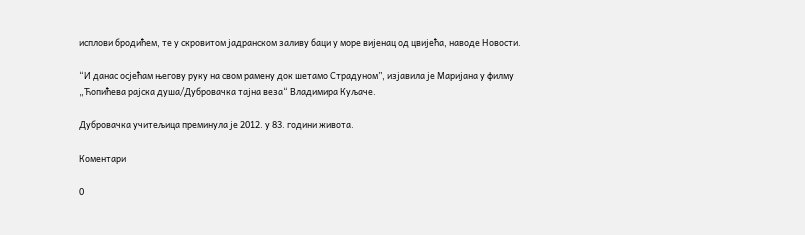исплови бродићем, те у скровитом јадранском заливу баци у море вијенац од цвијећа, наводе Новости.

“И данас осјећам његову руку на свом рамену док шетамо Страдуном”, изјавила је Маријана у филму „Ћопићева рајска душа/Дубровачка тајна веза“ Владимира Куљаче.

Дубровачка учитељица преминула је 2012. у 83. години живота.

Коментари

0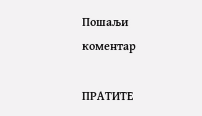Пошаљи коментар

ПРАТИТЕ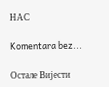НАС

Komentara bez...

Остале Вијести